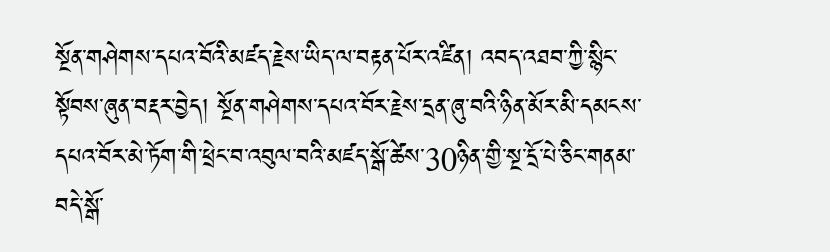སྔོན་གཤེགས་དཔའ་བོའི་མཛད་རྗེས་ཡིད་ལ་བརྟན་པོར་འཛིན། འབད་འཐབ་ཀྱི་སྙིང་སྟོབས་ཞུན་བརྡར་བྱེད། སྔོན་གཤེགས་དཔའ་བོར་རྗེས་དྲན་ཞུ་བའི་ཉིན་མོར་མི་དམངས་དཔའ་བོར་མེ་ཏོག་གི་ཕྲེང་བ་འབུལ་བའི་མཛད་སྒོ་ཚེས་30ཉིན་གྱི་སྔ་དྲོ་པེ་ཅིང་གནམ་བདེ་སྒོ་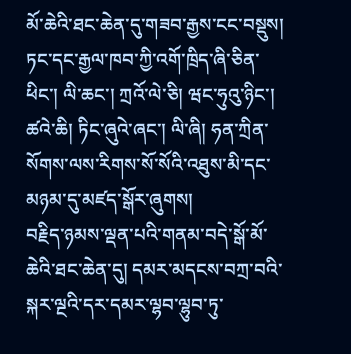མོ་ཆེའི་ཐང་ཆེན་དུ་གཟབ་རྒྱས་ངང་བསྡུས། ཏང་དང་རྒྱལ་ཁབ་ཀྱི་འགོ་ཁྲིད་ཞི་ཅིན་ཕིང་། ལི་ཆང་། ཀྲའོ་ལེ་ཅི། ཝང་ཧུའུ་ཉིང་། ཚའེ་ཆི། ཏིང་ཞུའེ་ཞང་། ལི་ཞི། ཧན་ཀྲིན་སོགས་ལས་རིགས་སོ་སོའི་འཐུས་མི་དང་མཉམ་དུ་མཛད་སྒོར་ཞུགས།
བརྗིད་ཉམས་ལྡན་པའི་གནམ་བདེ་སྒོ་མོ་ཆེའི་ཐང་ཆེན་དུ། དམར་མདངས་བཀྲ་བའི་སྐར་ལྔའི་དར་དམར་ལྷབ་ལྷུབ་ཏུ་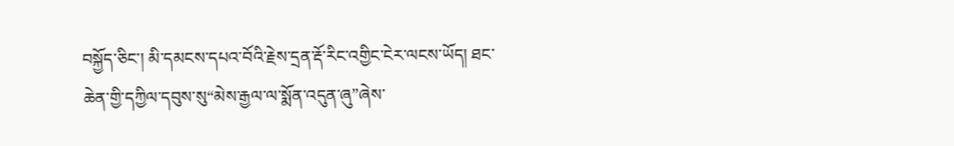བསྐྱོད་ཅིང་། མི་དམངས་དཔའ་བོའི་རྗེས་དྲན་རྡོ་རིང་འགྱིང་ངེར་ལངས་ཡོད། ཐང་ཆེན་གྱི་དཀྱིལ་དབུས་སུ“མེས་རྒྱལ་ལ་སྨོན་འདུན་ཞུ”ཞེས་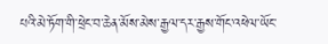པའི་མེ་ཏོག་གི་ཕྲེང་བ་ཆེན་མོས་མེས་རྒྱལ་དར་རྒྱས་གོང་འཕེལ་ཡོང་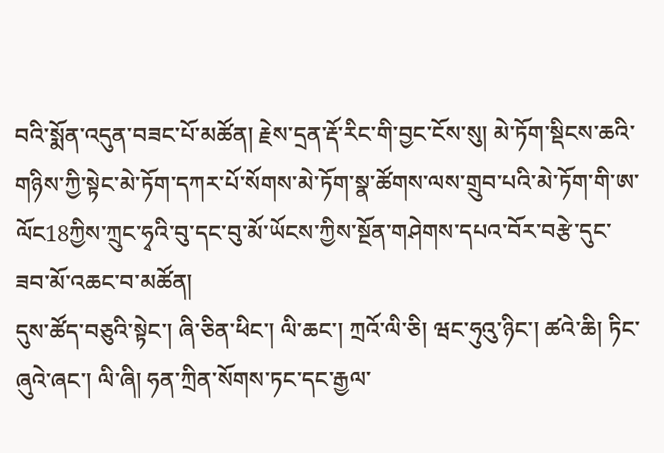བའི་སྨོན་འདུན་བཟང་པོ་མཚོན། རྗེས་དྲན་རྡོ་རིང་གི་བྱང་ངོས་སུ། མེ་ཏོག་སྡིངས་ཆའི་གཉིས་ཀྱི་སྟེང་མེ་ཏོག་དཀར་པོ་སོགས་མེ་ཏོག་སྣ་ཚོགས་ལས་གྲུབ་པའི་མེ་ཏོག་གི་ཨ་ལོང18ཀྱིས་ཀྲུང་ཧྭའི་བུ་དང་བུ་མོ་ཡོངས་ཀྱིས་སྔོན་གཤེགས་དཔའ་བོར་བརྩེ་དུང་ཟབ་མོ་འཆང་བ་མཚོན།
དུས་ཚོད་བཅུའི་སྟེང་། ཞི་ཅིན་ཕིང་། ལི་ཆང་། ཀྲའོ་ལི་ཅི། ཝང་ཧུའུ་ཉིང་། ཚའེ་ཆི། ཏིང་ཞུའེ་ཞང་། ལི་ཞི། ཧན་ཀྲིན་སོགས་ཏང་དང་རྒྱལ་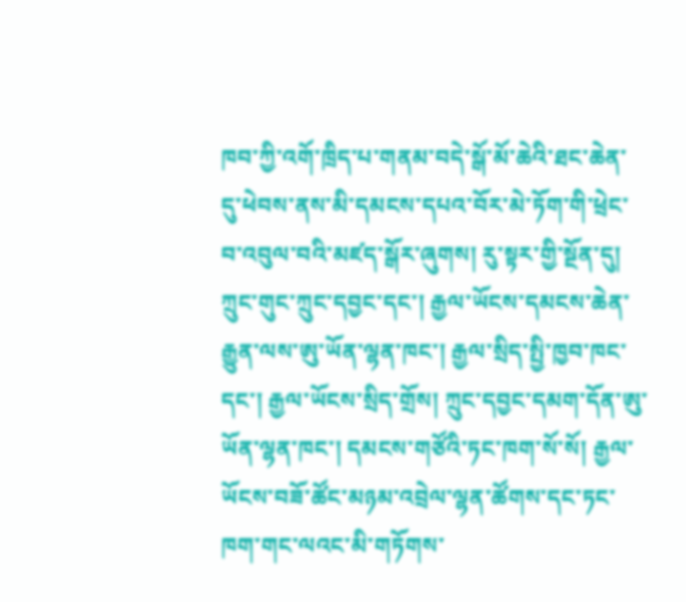ཁབ་ཀྱི་འགོ་ཁྲིད་པ་གནམ་བདེ་སྒོ་མོ་ཆེའི་ཐང་ཆེན་དུ་ཕེབས་ནས་མི་དམངས་དཔའ་བོར་མེ་ཏོག་གི་ཕྲེང་བ་འབུལ་བའི་མཛད་སྒོར་ཞུགས། རུ་སྟར་གྱི་སྔོན་དུ། ཀྲུང་གུང་ཀྲུང་དབྱང་དང་། རྒྱལ་ཡོངས་དམངས་ཆེན་རྒྱུན་ལས་ཨུ་ཡོན་ལྷན་ཁང་། རྒྱལ་སྲིད་སྤྱི་ཁྱབ་ཁང་དང་། རྒྱལ་ཡོངས་སྲིད་གྲོས། ཀྲུང་དབྱང་དམག་དོན་ཨུ་ཡོན་ལྷན་ཁང་། དམངས་གཙོའི་ཏང་ཁག་སོ་སོ། རྒྱལ་ཡོངས་བཟོ་ཚོང་མཉམ་འབྲེལ་ལྷན་ཚོགས་དང་ཏང་ཁག་གང་ལའང་མི་གཏོགས་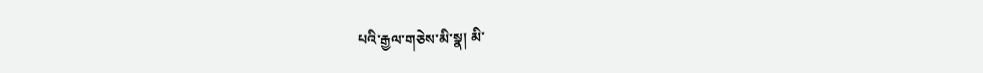པའི་རྒྱལ་གཅེས་མི་སྣ། མི་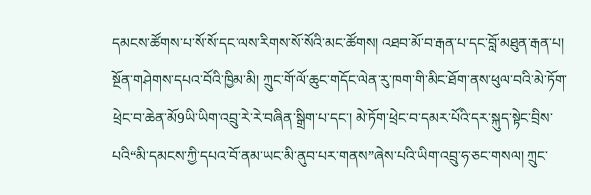དམངས་ཚོགས་པ་སོ་སོ་དང་ལས་རིགས་སོ་སོའི་མང་ཚོགས། འཐབ་མོ་བ་རྒན་པ་དང་བློ་མཐུན་རྒན་པ། སྔོན་གཤེགས་དཔའ་བོའི་ཁྱིམ་མི། ཀྲུང་གོ་ལོ་ཆུང་གདོང་ལེན་རུ་ཁག་གི་མིང་ཐོག་ནས་ཕུལ་བའི་མེ་ཏོག་ཕྲེང་བ་ཆེན་མོ9ཡི་ཡིག་འབྲུ་རེ་རེ་བཞིན་སྒྲིག་པ་དང་། མེ་ཏོག་ཕྲེང་བ་དམར་པོའི་དར་སྐུད་སྟེང་བྲིས་པའི“མི་དམངས་ཀྱི་དཔའ་བོ་ནམ་ཡང་མི་ནུབ་པར་གནས”ཞེས་པའི་ཡིག་འབྲུ་ཧ་ཅང་གསལ། ཀྲུང་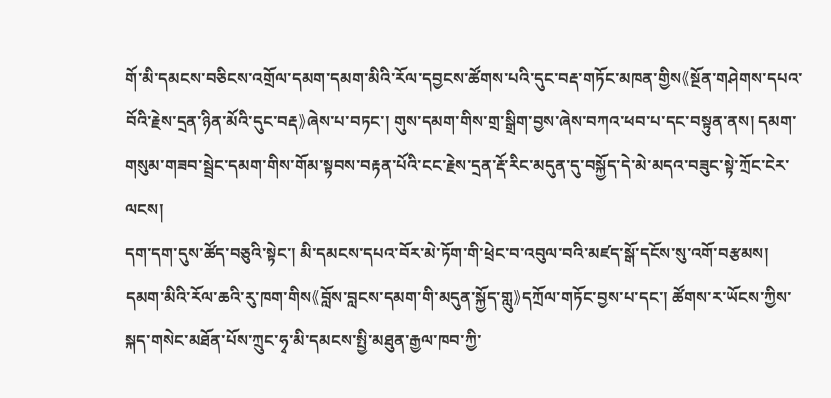གོ་མི་དམངས་བཅིངས་འགྲོལ་དམག་དམག་མིའི་རོལ་དབྱངས་ཚོགས་པའི་དུང་བརྡ་གཏོང་མཁན་གྱིས《སྔོན་གཤེགས་དཔའ་བོའི་རྗེས་དྲན་ཉིན་མོའི་དུང་བརྡ》ཞེས་པ་བཏང་། གུས་དམག་གིས་གྲ་སྒྲིག་བྱས་ཞེས་བཀའ་ཕབ་པ་དང་བསྟུན་ནས། དམག་གསུམ་གཟབ་སྦྲེང་དམག་གིས་གོམ་སྟབས་བརྟན་པོའི་ངང་རྗེས་དྲན་རྡོ་རིང་མདུན་དུ་བསྐྱོད་དེ་མེ་མདའ་བཟུང་སྟེ་ཀྲོང་ངེར་ལངས།
དག་དག་དུས་ཚོད་བཅུའི་སྟེང་། མི་དམངས་དཔའ་བོར་མེ་ཏོག་གི་ཕྲེང་བ་འབུལ་བའི་མཛད་སྒོ་དངོས་སུ་འགོ་བརྩམས། དམག་མིའི་རོལ་ཆའི་རུ་ཁག་གིས《བློས་བླངས་དམག་གི་མདུན་སྐྱོད་གླུ》དཀྲོལ་གཏོང་བྱས་པ་དང་། ཚོགས་ར་ཡོངས་ཀྱིས་སྐད་གསེང་མཐོན་པོས་ཀྲུང་ཧྭ་མི་དམངས་སྤྱི་མཐུན་རྒྱལ་ཁབ་ཀྱི་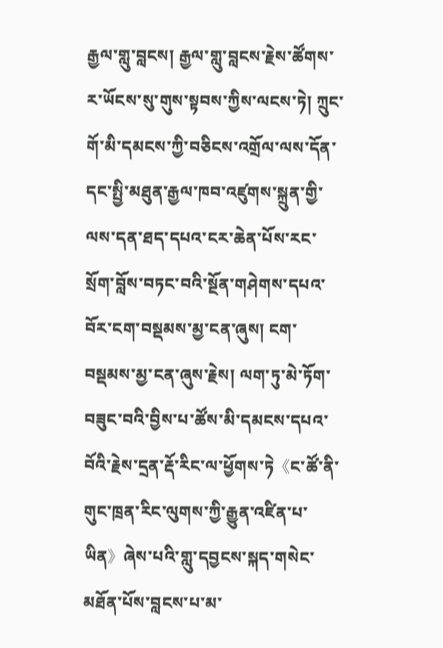རྒྱལ་གླུ་བླངས། རྒྱལ་གླུ་བླངས་རྗེས་ཚོགས་ར་ཡོངས་སུ་གུས་སྟབས་ཀྱིས་ལངས་ཏེ། ཀྲུང་གོ་མི་དམངས་ཀྱི་བཅིངས་འགྲོལ་ལས་དོན་དང་སྤྱི་མཐུན་རྒྱལ་ཁབ་འཛུགས་སྐྲུན་གྱི་ལས་དན་ཐད་དཔའ་ངར་ཆེན་པོས་རང་སྲོག་བློས་བཏང་བའི་སྔོན་གཤེགས་དཔའ་བོར་ངག་བསྡམས་མྱ་ངན་ཞུས། ངག་བསྡམས་མྱ་ངན་ཞུས་རྗེས། ལག་ཏུ་མེ་ཏོག་བཟུང་བའི་བྱིས་པ་ཚོས་མི་དམངས་དཔའ་བོའི་རྗེས་དྲན་རྡོ་རིང་ལ་ཕྱོགས་ཏེ《ང་ཚོ་ནི་གུང་ཁྲན་རིང་ལུགས་ཀྱི་རྒྱུན་འཛིན་པ་ཡིན》ཞེས་པའི་གླུ་དབྱངས་སྐད་གསེང་མཐོན་པོས་བླངས་པ་མ་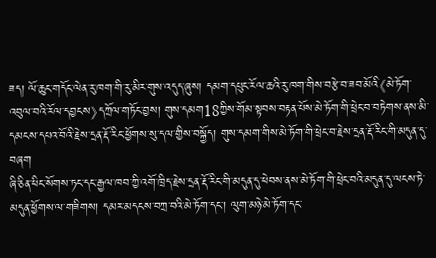ཟད། ལོ་ཆུང་གདོང་ལེན་རུ་ཁག་གི་རུ་མིར་གུས་འདུད་ཞུས། དམག་དཔུང་རོལ་ཆའི་རུ་ཁག་གིས་བརྩེ་བ་ཟབ་མོའི《མེ་ཏོག་འབུལ་བའི་རོལ་དབྱངས》དཀྲོལ་གཏོང་བྱས། གུས་དམག18ཀྱིས་གོམ་སྟབས་བརྟན་པོས་མེ་ཏོག་གི་ཕྲེང་བ་བཏེགས་ནས་མི་དམངས་དཔའ་བོའི་རྗེས་དྲན་རྡོ་རིང་ཕྱོགས་སུ་དལ་གྱིས་བསྐྱོད། གུས་དམག་གིས་མེ་ཏོག་གི་ཕྲེང་བ་རྗེས་དྲན་རྡོ་རིང་གི་མདུན་དུ་བཞག
ཞི་ཅིན་ཕིང་སོགས་ཏང་དང་རྒྱལ་ཁབ་ཀྱི་འགོ་ཁྲིད་རྗེས་དྲན་རྡོ་རིང་གི་མདུན་དུ་ཕེབས་ནས་མེ་ཏོག་གི་ཕྲེང་བའི་མདུན་དུ་ལངས་ཏེ་མདུན་ཕྱོགས་ལ་གཟིགས། དམར་མདངས་བཀྲ་བའི་མེ་ཏོག་དང་། ལུག་མཉེ་མེ་ཏོག་དང་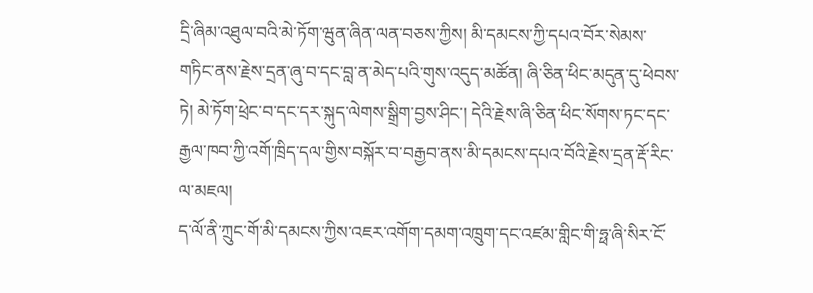དྲི་ཞིམ་འཐུལ་བའི་མེ་ཏོག་ཝུན་ཞིན་ལན་བཅས་ཀྱིས། མི་དམངས་ཀྱི་དཔའ་བོར་སེམས་གཏིང་ནས་རྗེས་དྲན་ཞུ་བ་དང་བླ་ན་མེད་པའི་གུས་འདུད་མཚོན། ཞི་ཅིན་ཕིང་མདུན་དུ་ཕེབས་ཏེ། མེ་ཏོག་ཕྲེང་བ་དང་དར་སྐུད་ལེགས་སྒྲིག་བྱས་ཤིང་། དེའི་རྗེས་ཞི་ཅིན་ཕིང་སོགས་ཏང་དང་རྒྱལ་ཁབ་ཀྱི་འགོ་ཁྲིད་དལ་གྱིས་བསྐོར་བ་བརྒྱབ་ནས་མི་དམངས་དཔའ་བོའི་རྗེས་དྲན་རྡོ་རིང་ལ་མཇལ།
ད་ལོ་ནི་ཀྲུང་གོ་མི་དམངས་ཀྱིས་འཇར་འགོག་དམག་འཁྲུག་དང་འཛམ་གླིང་གི་ཧྥ་ཞི་སིར་ངོ་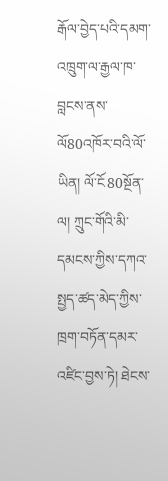རྒོལ་བྱེད་པའི་དམག་འཁྲུག་ལ་རྒྱལ་ཁ་བླངས་ནས་ལོ80འཁོར་བའི་ལོ་ཡིན། ལོ་ངོ80སྔོན་ལ། ཀྲུང་གོའི་མི་དམངས་ཀྱིས་དཀའ་སྤྱད་ཚད་མེད་ཀྱིས་ཁྲག་བཏོན་དམར་འཛིང་བྱས་ཏེ། ཐེངས་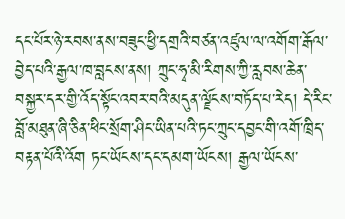དང་པོར་ཉེ་རབས་ནས་བཟུང་ཕྱི་དགྲའི་བཙན་འཛུལ་ལ་འགོག་རྒོལ་བྱེད་པའི་རྒྱལ་ཁ་བླངས་ནས། ཀྲུང་ཧྭ་མི་རིགས་ཀྱི་རླབས་ཆེན་བསྐྱར་དར་གྱི་འོད་སྟོང་འབར་བའི་མདུན་ལྗོངས་བཏོད་པ་རེད། དེ་རིང་བློ་མཐུན་ཞི་ཅིན་ཕིང་སྲོག་ཤིང་ཡིན་པའི་ཏང་ཀྲུང་དབྱང་གི་འགོ་ཁྲིད་བརྟན་པོའི་འོག ཏང་ཡོངས་དང་དམག་ཡོངས། རྒྱལ་ཡོངས་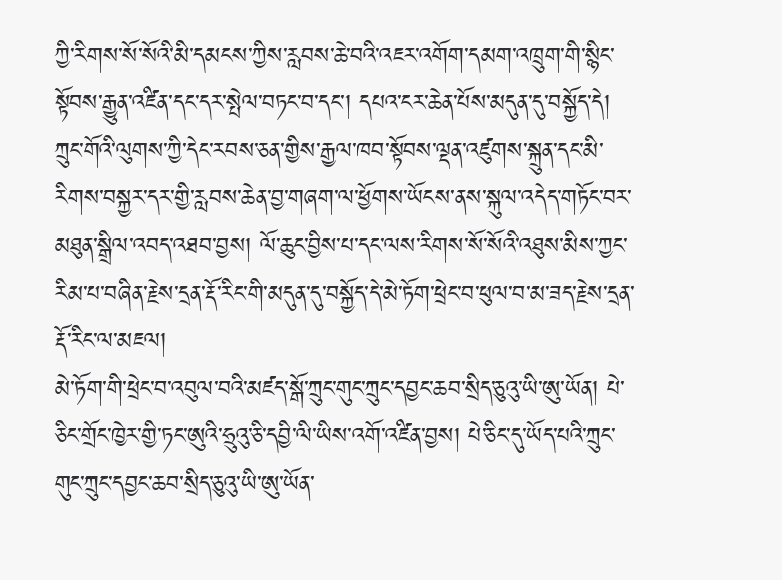ཀྱི་རིགས་སོ་སོའི་མི་དམངས་ཀྱིས་རླབས་ཆེ་བའི་འཇར་འགོག་དམག་འཁྲུག་གི་སྙིང་སྟོབས་རྒྱུན་འཛིན་དང་དར་སྤེལ་བཏང་བ་དང་། དཔའ་ངར་ཆེན་པོས་མདུན་དུ་བསྐྱོད་དེ། ཀྲུང་གོའི་ལུགས་ཀྱི་དེང་རབས་ཅན་གྱིས་རྒྱལ་ཁབ་སྟོབས་ལྡན་འཛུགས་སྐྲུན་དང་མི་རིགས་བསྐྱར་དར་གྱི་རླབས་ཆེན་བྱ་གཞག་ལ་ཕྱོགས་ཡོངས་ནས་སྐུལ་འདེད་གཏོང་བར་མཐུན་སྒྲིལ་འབད་འཐབ་བྱས། ལོ་ཆུང་བྱིས་པ་དང་ལས་རིགས་སོ་སོའི་འཐུས་མིས་ཀྱང་རིམ་པ་བཞིན་རྗེས་དྲན་རྡོ་རིང་གི་མདུན་དུ་བསྐྱོད་དེ་མེ་ཏོག་ཕྲེང་བ་ཕུལ་བ་མ་ཟད་རྗེས་དྲན་རྡོ་རིང་ལ་མཇལ།
མེ་ཏོག་གི་ཕྲེང་བ་འབུལ་བའི་མཛད་སྒོ་ཀྲུང་གུང་ཀྲུང་དབྱང་ཆབ་སྲིད་ཅུའུ་ཡི་ཨུ་ཡོན། པེ་ཅིང་གྲོང་ཁྱེར་གྱི་ཏང་ཨུའི་ཧྲུའུ་ཅི་དབྱི་ལི་ཡིས་འགོ་འཛིན་བྱས། པེ་ཅིང་དུ་ཡོད་པའི་ཀྲུང་གུང་ཀྲུང་དབྱང་ཆབ་སྲིད་ཅུའུ་ཡི་ཨུ་ཡོན་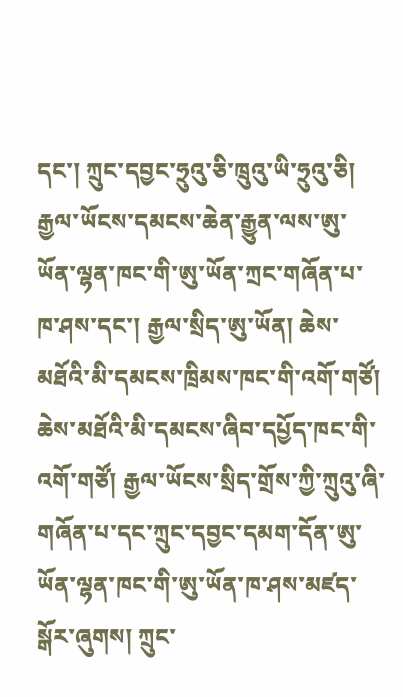དང་། ཀྲུང་དབྱང་ཧྲུའུ་ཅི་ཁྲུའུ་ཡི་ཧྲུའུ་ཅི། རྒྱལ་ཡོངས་དམངས་ཆེན་རྒྱུན་ལས་ཨུ་ཡོན་ལྷན་ཁང་གི་ཨུ་ཡོན་ཀྲང་གཞོན་པ་ཁ་ཤས་དང་། རྒྱལ་སྲིད་ཨུ་ཡོན། ཆེས་མཐོའི་མི་དམངས་ཁྲིམས་ཁང་གི་འགོ་གཙོ། ཆེས་མཐོའི་མི་དམངས་ཞིབ་དཔྱོད་ཁང་གི་འགོ་གཙོ། རྒྱལ་ཡོངས་སྲིད་གྲོས་ཀྱི་ཀྲུའུ་ཞི་གཞོན་པ་དང་ཀྲུང་དབྱང་དམག་དོན་ཨུ་ཡོན་ལྷན་ཁང་གི་ཨུ་ཡོན་ཁ་ཤས་མཛད་སྒོར་ཞུགས། ཀྲུང་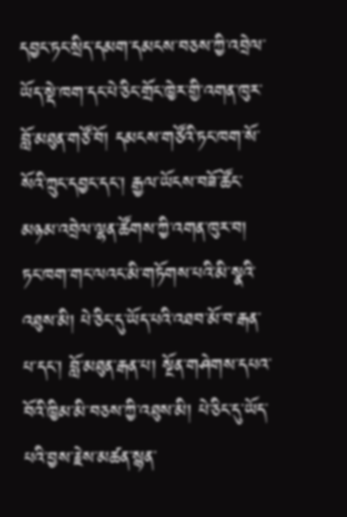དབྱང་ཏང་སྲིད་དམག་དམངས་བཅས་ཀྱི་འབྲེལ་ཡོད་སྡེ་ཁག་དང་པེ་ཅིང་གྲོང་ཁྱེར་གྱི་འགན་ཁུར་བློ་མཐུན་གཙོ་བོ། དམངས་གཙོའི་ཏང་ཁག་སོ་སོའི་ཀྲུང་དབྱང་དང་། རྒྱལ་ཡོངས་བཟོ་ཚོང་མཉམ་འབྲེལ་ལྷན་ཚོགས་ཀྱི་འགན་ཁུར་བ། ཏང་ཁག་གང་ལའང་མི་གཏོགས་པའི་མི་སྣའི་འཐུས་མི། པེ་ཅིང་དུ་ཡོད་པའི་འཐབ་མོ་བ་རྒན་པ་དང་། བློ་མཐུན་རྒན་པ། སྔོན་གཤེགས་དཔའ་བོའི་ཁྱིམ་མི་བཅས་ཀྱི་འཐུས་མི། པེ་ཅིང་དུ་ཡོད་པའི་བྱས་རྗེས་མཚན་སྙན་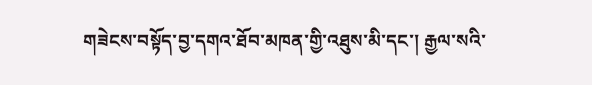གཟེངས་བསྟོད་བྱ་དགའ་ཐོབ་མཁན་གྱི་འཐུས་མི་དང་། རྒྱལ་སའི་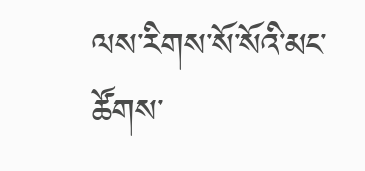ལས་རིགས་སོ་སོའི་མང་ཚོགས་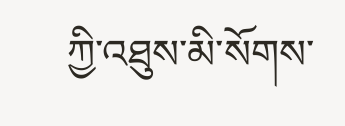ཀྱི་འཐུས་མི་སོགས་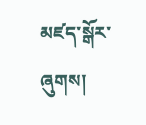མཛད་སྒོར་ཞུགས།